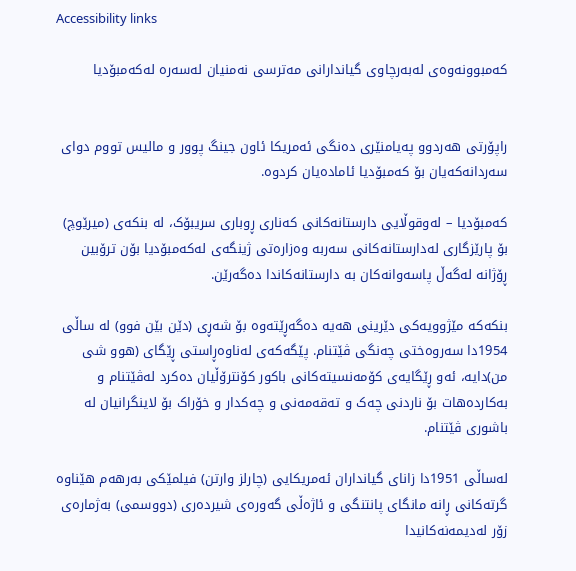Accessibility links

کەمبوونەوەی لەبەرچاوی گیاندارانی مەترسی نەمنیان لەسەرە لەکەمبۆدیا


راپۆرتی هەردوو پەیامنێری دەنگی ئەمریکا ئاون جینگ پوور و مالیس تووم دوای سەردانەکەیان بۆ کەمبۆدیا ئامادەیان کردوە.

کەمبۆدیا – لەوقوڵایی دارستانەکانی کەناری ڕوباری سریبۆک، لە بنکەی (میرێوچ) بۆ پارێزگاری لەدارستانەکانی سەربە وەزارەتی ژینگەی لەکەمبۆدیا بۆن ترۆبین ڕۆژانە لەگەڵ پاسەوانەکان بە دارستانەکاندا دەگەرێن.

بنکەکە مێژوویەکی دێرینی هەیە دەگەڕێتەوە بۆ شەڕی (دێن بێن فوو) لە ساڵی 1954دا سەروەختی چەنگی ڤێتنام. پێگەکەی لەناوەڕاستی ڕێگای (هوو شی من)دایە، ئەو ڕێگایەی کۆمەنسیتەکانی باکور کۆنترۆڵیان دەکرد لەڤێتنام و بەکاردەهات بۆ ناردنی چەک و تەقەمەنی و چەکدار و خۆراک بۆ لاینگرانیان لە باشوری ڤێتنام.

لەساڵی 1951دا زانای گیانداران ئەمریکایی (چارلز وارتن) فیلمێکی بەرهەم هێناوە گرتەکانی ڕانە مانگای پانتنگی و ئاژەڵی گەورەی شیردەری (دووسمی) بەژمارەی زۆر لەدیمەنەکانیدا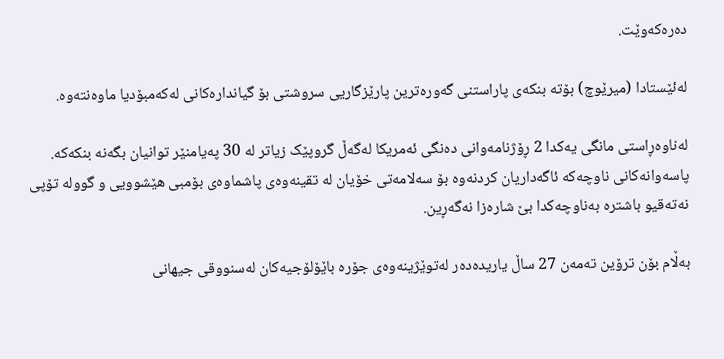دەرەکەوێت.

لەئێستادا (میرێوچ) بۆتە بنکەی پاراستنی گەورەترین پارێزگاریی سروشتی بۆ گیاندارەکانی لەکەمبۆدیا ماوەنتەوە.

لەناوەڕاستی مانگی یەکدا 2 ڕۆژنامەوانی دەنگی ئەمریکا لەگەڵ گروپێک زیاتر لە 30 پەیامنێر توانیان بگەنە بنکەکە. پاسەوانەکانی ناوچەکە ئاگەداریان کردنەوە بۆ سەلامەتی خۆیان لە تقینەوەی پاشماوەی بۆمبی هێشوویی و گوولە تۆپی نەتەقیو باشترە بەناوچەکدا بێ شارەزا نەگەڕین.

بەڵام بۆن ترۆین تەمەن 27 ساڵ یاریدەدەر لەتوێژینەوەی جۆرە باێۆلۆجیەکان لەسنووقی جیهانی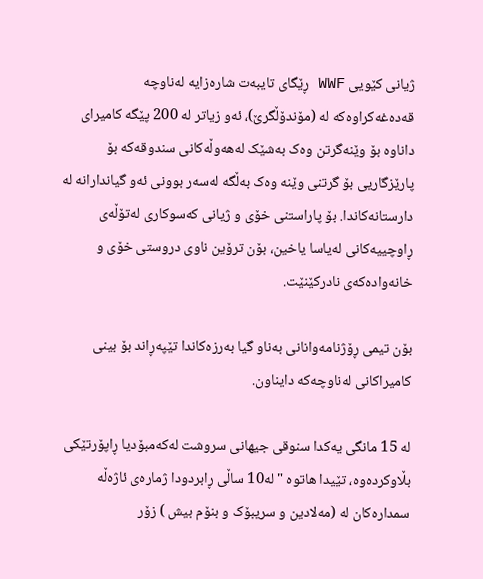ژیانی کێویی WWF ڕێگای تایبەت شارەزایە لەناوچە قەدەغەکراوەکە لە (مۆندۆڵگرێ)، ئەو زیاتر لە 200 پێگە کامیرای داناوە بۆ وێنەگرتن وەک بەشێک لەهەوڵەکانی سندوقەکە بۆ پارێزگاریی بۆ گرتنی وێنە وەک بەڵگە لەسەر بوونی ئەو گیاندارانە لە دارستانەکاندا. بۆ پاراستنی خۆی و ژیانی کەسوکاری لەتۆڵەی ڕاوچییەکانی لەیاسا یاخین، بۆن ترۆین ناوی دروستی خۆی و خانەوادەکەی نادرکێنێت.

بۆن تیمی ڕۆژنامەوانانی بەناو گیا بەرزەکاندا تێپەڕاند بۆ بینی کامیراکانی لەناوچەکە دایناون.

لە 15 مانگی یەکدا سنوقی جیهانی سروشت لەکەمبۆدیا ڕاپۆرتێکی بڵاوکردەوە، تێیدا هاتوە "لە10 ساڵی ڕابردودا ژمارەی ئاژەڵە سمدارەکان لە (مەلادین و سریبۆک و بنۆم بیش ) زۆر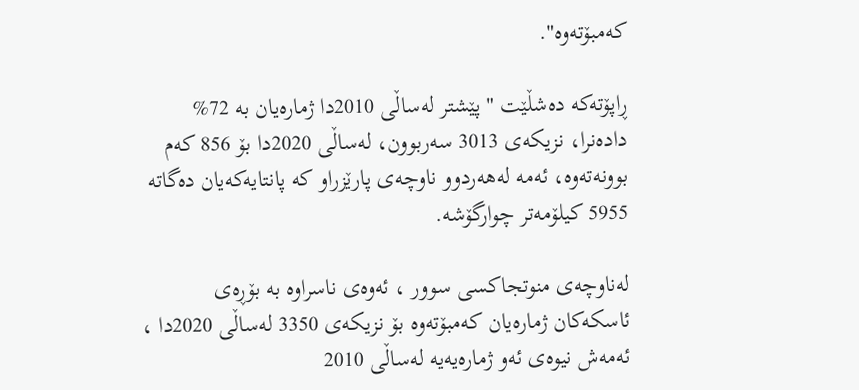کەمبۆتەوە".

ڕاپۆتەکە دەشڵێت "پێشتر لەساڵی 2010دا ژمارەیان بە 72% دادەنرا، نزیکەی 3013 سەربوون، لەساڵی 2020دا بۆ 856 کەم بوونەتەوە، ئەمە لەهەردوو ناوچەی پارێزراو کە پانتایەکەیان دەگاتە 5955 کیلۆمەتر چوارگۆشە.

لەناوچەی منوتجاکسی سوور ، ئەوەی ناسراوە بە بۆڕەی ئاسکەکان ژمارەیان کەمبۆتەوە بۆ نزیکەی 3350 لەساڵی 2020دا ، ئەمەش نیوەی ئەو ژمارەیەیە لەساڵی 2010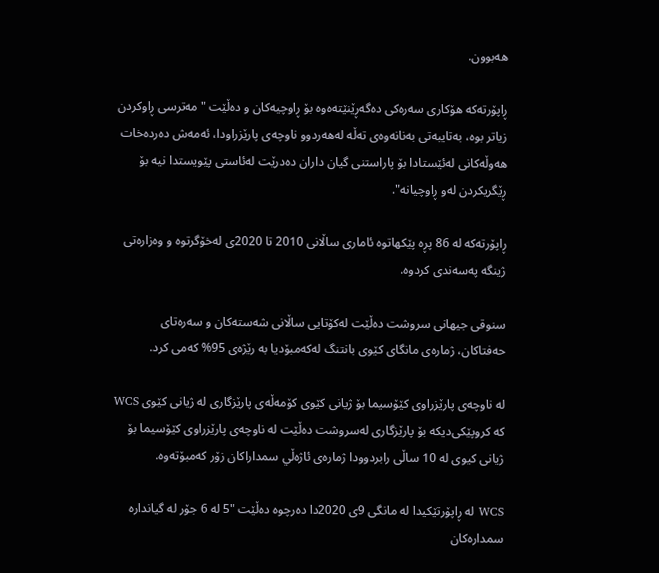هەبوون.

ڕاپۆرتەکە هۆکاری سەرەکی دەگەڕێنێتەەوە بۆ ڕاوچیەکان و دەڵێت "مەترسی ڕاوکردن زیاتر بوە، بەتایبەتی بەنانەوەی تەڵە لەهەردوو ناوچەی پارێزراودا، ئەمەش دەردەخات هەوڵەکانی لەئێستادا بۆ پاراستنی گیان داران دەدرێت لەئاستی پێویستدا نیە بۆ ڕێگریکردن لەو ڕاوچیانە".

ڕاپۆرتەکە لە 86 پڕە پێکهاتوە ئاماری ساڵانی 2010 تا 2020ی لەخۆگرتوە و وەزارەتی ژینگە پەسەندی کردوە.

سنوقی جیهانی سروشت دەڵێت لەکۆتایی ساڵانی شەستەکان و سەرەتای حەفتاکان، ژمارەی مانگای کێوی بانتنگ لەکەمبۆدیا بە رێژەی 95% کەمی کرد.

لە ناوچەی پارێزراوی کێۆسیما بۆ ژیانی کێوی کۆمەڵەی پارێزگاری لە ژیانی کێوی WCS کە کروپێکی‌دیکە بۆ پارێزگاری لەسروشت دەڵێت لە ناوچەی پارێزراوی کێۆسیما بۆ ژیانی کیوی لە 10 ساڵی رابردوودا ژمارەی ئاژەڵي سمداراکان زۆر کەمبۆتەوە.

WCS لە ڕاپۆرتێکیدا لە مانگی 9ی 2020دا دەرچوە دەڵێت "5 لە 6 جۆر لە گیاندارە سمدارەکان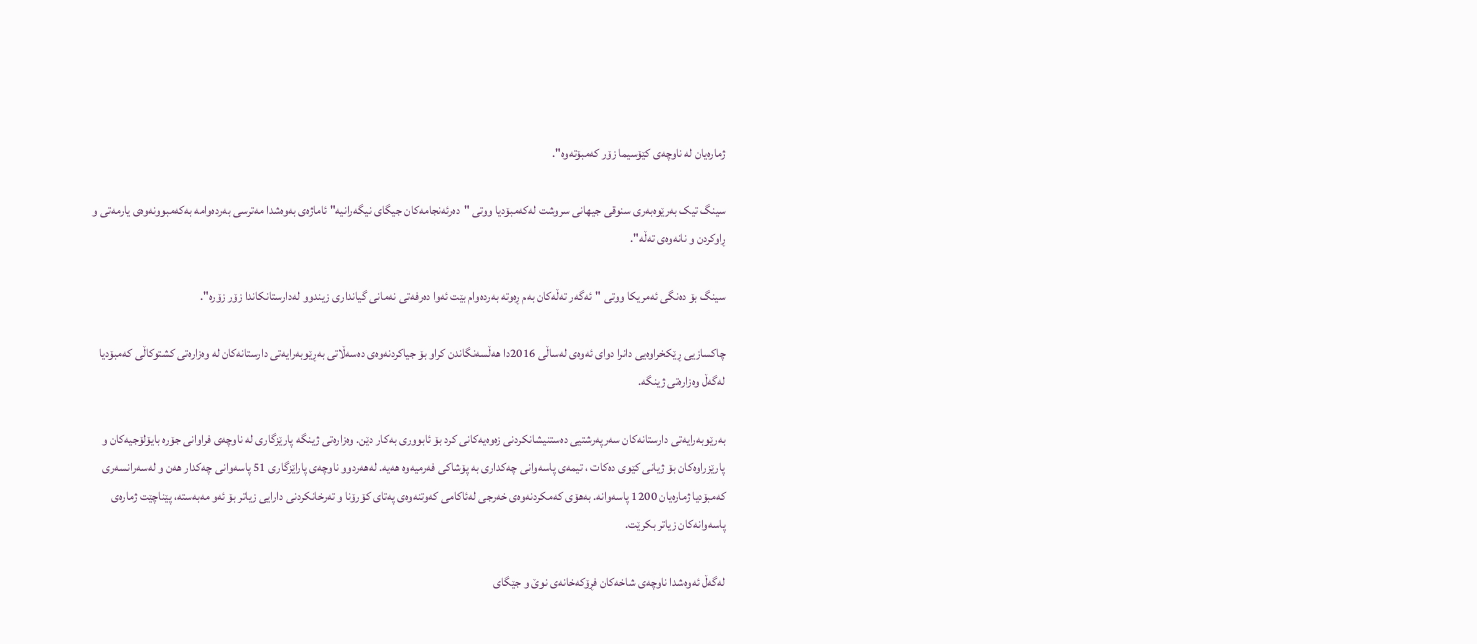ژمارەیان لە ناوچەی کێۆسیما زۆر کەمبۆتەوە".

سینگ تیک بەرێوەبەری سنوقی جیهانی سروشت لەکەمبۆدیا ووتی "دەرئەنجامەکان جیگای نیگەرانیە" ئاماژەی بەوەشدا مەترسی بەردەوامە بەکەمبوونەوەی یارمەتی و ڕاوکردن و نانەوەی تەڵە".

سینگ بۆ دەنگی ئەمریکا ووتی "ئەگەر تەڵەکان بەم ڕەوتە بەردەوام بێت ئەوا دەرفەتی نەمانی گیانداری زیندوو لەدارستانکاندا زۆر زۆرە".

چاکسازیی ڕێکخراوەیی دانرا دوای ئەوەی لەساڵی 2016دا هەڵسەنگاندن کراو بۆ جیاکردنەوەی دەسەڵاتی بەڕێوبەرایەتی دارستانەکان لە وەزارەتی کشتوکاڵی کەمبۆدیا لەگەڵ وەزارەتی ژینگە.

بەرێوبەرایەتی دارستانەکان سەرپەرشتیی دەستنیشانکردنی زەوەیەکانی کرد بۆ ئابووری بەکار دێن. وەزارەتی ژینگە پارێزگاری لە ناوچەی فراوانی جۆرە بایۆلۆجیەکان و پارێزراوەکان بۆ ژیانی کێوی دەکات ، تیمەی پاسەوانی چەکداری بە پۆشاکی فەرمیەوە هەیە. لەهەردوو ناوچەی پاراێزگاری 51 پاسەوانی چەکدار هەن و لەسەرانسەری کەمبۆدیا ژمارەیان 1200 پاسەوانە. بەهۆی کەمکردنەوەی خەرجی لەئاکامی کەوتنەوەی پەتای کۆرۆنا و تەرخانکردنی دارایی زیاتر بۆ ئەو مەبەستە، پێناچێت ژمارەی پاسەوانەکان زیاتر بکرێت.

لەگەڵ ئەوەشدا ناوچەی شاخەکان فڕۆکەخانەی نوێ و جێگای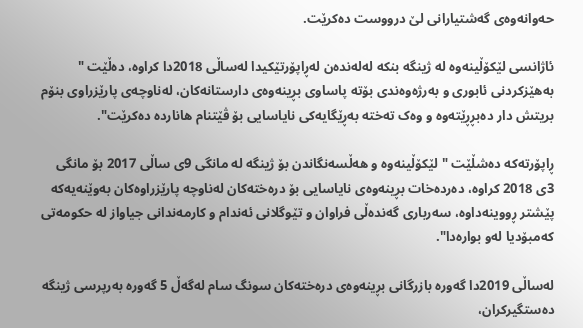حەوانەوەی گەشتیارانی لێ درووست دەکرێت.

ئاژانسی لێکۆڵینەوە لە ژینگە بنکە لەلەندەن لەڕاپۆرتێکیدا لەساڵی 2018دا کراوە، دەڵێت " بەهێزکردنی ئابوری و بەرژەوەندی بۆتە پاساوی بڕینەوەی دارستانەکان، لەناوچەی پارێزراوی بنۆم بریتش دار دەبڕڕێتەوە و وەک تەختە بەڕێگایەکی نایاسایی بۆ ڤێتنام هاناردە دەکرێت".

ڕاپۆرتەکە دەشڵێت "لێکۆڵینەوە و هەڵسەنگاندن بۆ ژینگە لە مانگی 9ی ساڵی 2017 بۆ مانگی 3ی 2018 کراوە، دەردەخات بڕینەوەی نایاسایی بۆ درەختەکان لەناوچە پارێزراوەکان بەوێنەیەکە پێشتر ڕووینەداوە، سەرباری گەندەڵی فراوان و تێوگلانی ئەندام و کارمەندانی جیاواز لە حکومەتی کەمبۆدیا لەو بوارەدا".

لەساڵی 2019دا گەورە بازرگانی بڕینەوەی درەختەکان سونگ سام لەگەڵ 5 گەورە بەرپرسی ژینگە دەستگیرکران،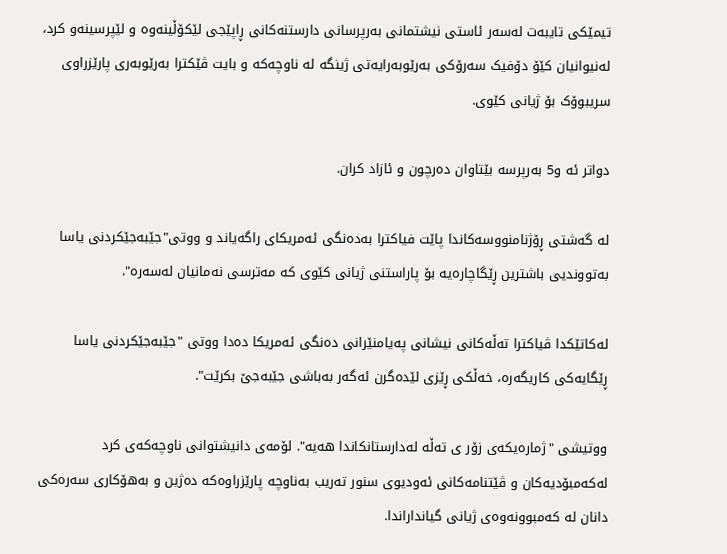تیمێکی تایبەت لەسەر ئاستی نیشتمانی بەرپرسانی دارستنەکانی ڕاپێجی لێکۆڵینەوە و لێپرسینەو کرد، لەنیوانیان کێۆ دۆفیک سەرۆکی بەرێوبەرایەتی ژینگە لە ناوچەکە و بایت ڤێکترا بەرێوبەری پارێزراوی سریبوۆک بۆ ژیانی کێوی.

دواتر ئە و5 بەرپرسە بێتاوان دەرچون و ئازاد کران.

لە گەشتی ڕۆژنامنووسەکاندا پاێت فیاکترا بەدەنگی ئەمریکای راگەیاند و ووتی"جێبەجێکردنی یاسا بەتووندیی باشترین ڕێگاچارەیە بۆ پاراستنی ژیانی کێوی کە مەترسی نەمانیان لەسەرە".

لەکاتێکدا ڤیاکترا تەڵەکانی نیشانی پەیامنێرانی دەنگی ئەمریکا دەدا ووتی "جێبەجێکردنی یاسا ڕێگایەکی کاریگەرە، خەڵکی ڕێزی لێدەگرن ئەگەر بەباشی جێبەجێ بکرێت".

ووتیشی "ژمارەیکەی زۆر ی تەڵە لەدارستانکاندا هەیە". لۆمەی دانیشتوانی ناوچەکەی کرد لەکەمبۆدیەکان و ڤێتنامەکانی ئەودیوی سنور تەریب بەناوچە پارێزراوەکە دەژین و بەهۆکاری سەرەکی دانان لە کەمبوونەوەی ژیانی گیانداراندا.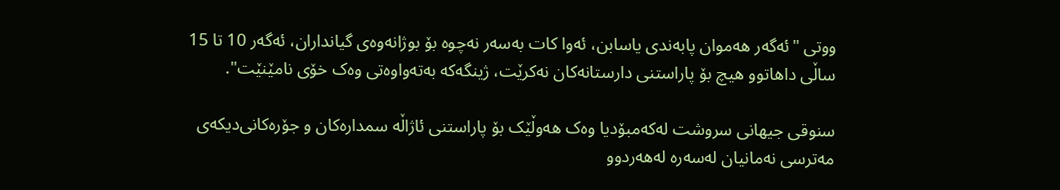ووتی "ئەگەر هەموان پابەندی یاسابن، ئەوا کات بەسەر نەچوە بۆ بوژانەوەی گیانداران، ئەگەر 10 تا 15 ساڵی داهاتوو هیچ بۆ پاراستنی دارستانەکان نەکرێت، ژینگەکە بەتەواوەتی وەک خۆی نامێنێت".

سنوقی جیهانی سروشت لەکەمبۆدیا وەک هەوڵێک بۆ پاراستنی ئاژاڵە سمدارەکان و جۆرەکانی‌دیکەی مەترسی نەمانیان لەسەرە لەهەردوو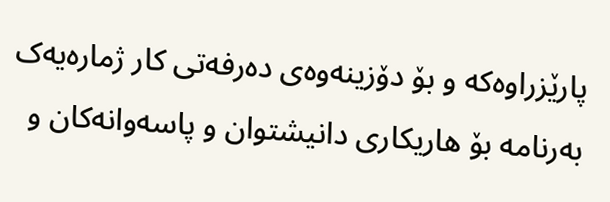پارێزراوەکە و بۆ دۆزینەوەی دەرفەتی کار ژمارەیەک بەرنامە بۆ هاریکاری دانیشتوان و پاسەوانەکان و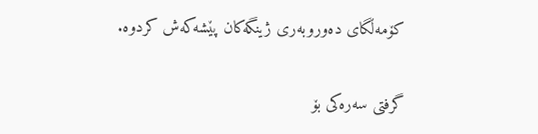کۆمەڵگای دەوروبەری ژینگەکان پێشەکەش کردوە.

گرفتی سەرەکی بۆ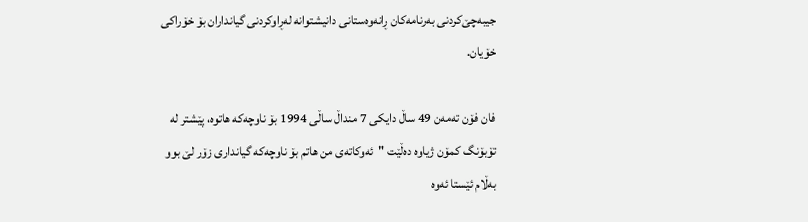جیبەچێ‌کردنی بەرنامەکان ڕانەوەستانی دانیشتوانە لەڕاوکردنی گیانداران بۆ خۆراکی خۆیان.

فان فۆن تەمەن 49 ساڵ دایکی 7 منداڵ ساڵی 1994 بۆ ناوچەکە هاتوە، پێشتر لە تۆبۆنگ کمۆن ژیاوە دەڵێت "ئەوکاتەی من هاتم بۆ ناوچەکە گیانداری زۆر لێ بوو بەڵام ئێستا ئەوە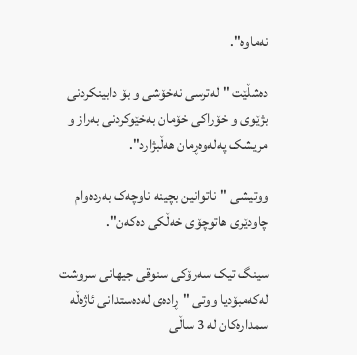نەماوە".

دەشڵێت "لەترسی نەخۆشی و بۆ دابینکردنی بژێوی و خۆراکی خۆمان بەخێوکردنی بەراز و مریشک پەلەوەڕمان هەڵبژارد".

ووتیشی "ناتوانین بچینە ناوچەک بەردەوام چاودێری هاتوچۆی خەڵکی دەکەن".

سینگ تیک سەرۆکی سنوقی جیهانی سروشت لەکەمبۆدیا ووتی "ڕادەی لەدەستدانی ئاژەڵە سمدارەکان لە 3 ساڵی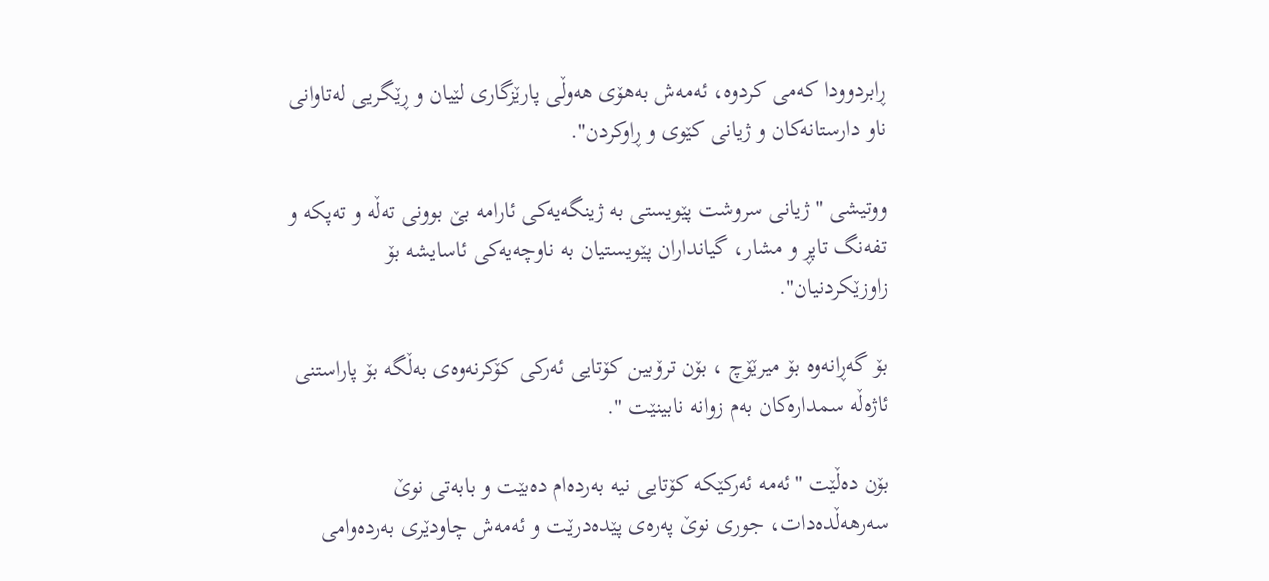ڕابردوودا کەمی کردوە، ئەمەش بەهۆی هەوڵی پارێزگاری لێیان و ڕێگریی لەتاوانی ناو دارستانەکان و ژیانی کێوی و ڕاوکردن".

ووتیشی "ژیانی سروشت پێویستی بە ژینگەیەکی ئارامە بێ بوونی تەڵە و تەپکە و تفەنگ تاپڕ و مشار، گیانداران پێویستیان بە ناوچەیەکی ئاسایشە بۆ زاوزێکردنیان".

بۆ گەڕانەوە بۆ میرێۆچ ، بۆن ترۆبین کۆتایی ئەرکی کۆکرنەوەی بەڵگە بۆ پاراستنی ئاژەڵە سمدارەکان بەم زوانە نابینێت ".

بۆن دەڵێت "ئەمە ئەرکێکە کۆتایی نیە بەردەام دەبێت و بابەتی نوێ سەرهەڵدەدات، جوری نوێ پەرەی پێدەدرێت و ئەمەش چاودێری بەردەوامی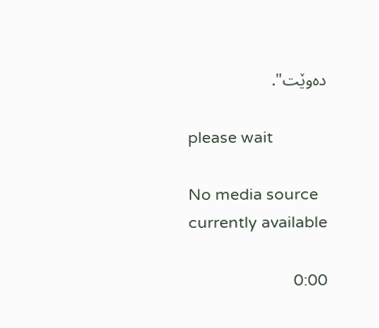دەوێت".

please wait

No media source currently available

0:00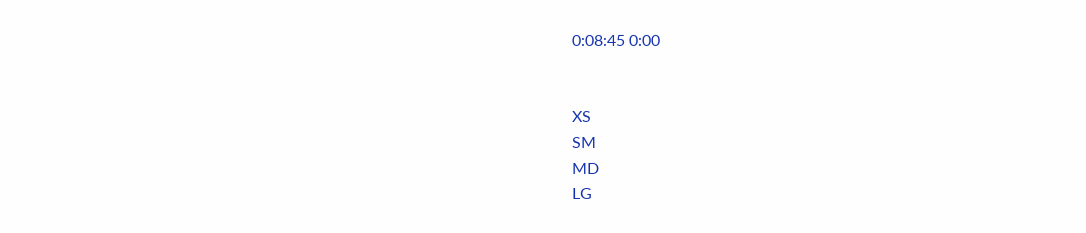0:08:45 0:00


XS
SM
MD
LG